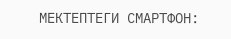МЕКТЕПТЕГИ СМАРТФОН: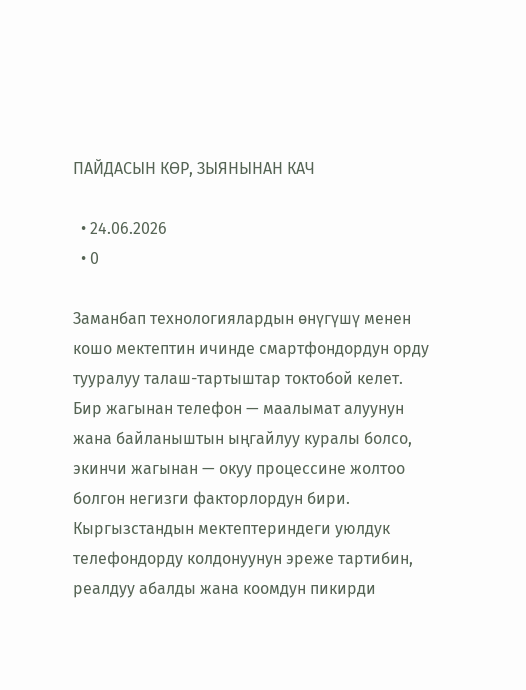ПАЙДАСЫН КӨР, ЗЫЯНЫНАН КАЧ

  • 24.06.2026
  • 0

Заманбап технологиялардын өнүгүшү менен кошо мектептин ичинде смартфондордун орду тууралуу талаш-тартыштар токтобой келет. Бир жагынан телефон — маалымат алуунун жана байланыштын ыңгайлуу куралы болсо, экинчи жагынан — окуу процессине жолтоо болгон негизги факторлордун бири. Кыргызстандын мектептериндеги уюлдук телефондорду колдонуунун эреже тартибин, реалдуу абалды жана коомдун пикирди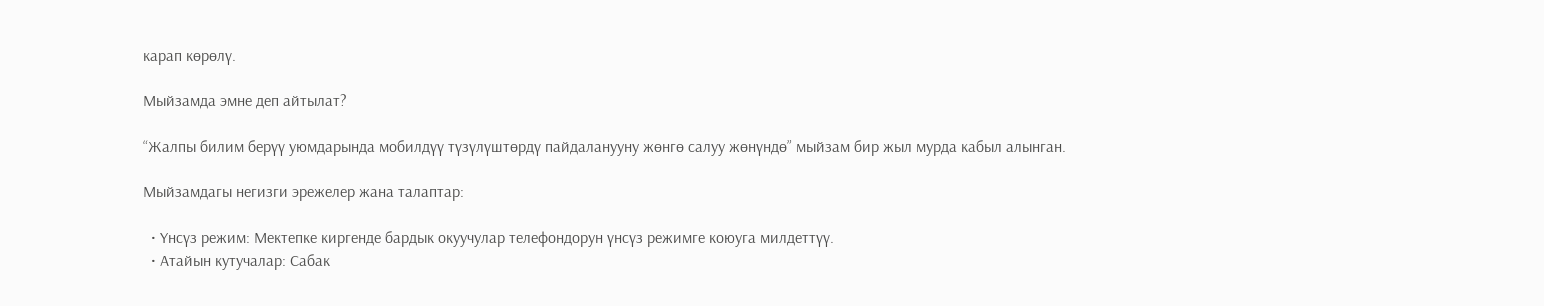карап көрөлү.

Мыйзамда эмне деп айтылат?

“Жалпы билим берүү уюмдарында мобилдүү түзүлүштөрдү пайдаланууну жөнгө салуу жөнүндө” мыйзам бир жыл мурда кабыл алынган.

Мыйзамдагы негизги эрежелер жана талаптар:

  • Үнсүз режим: Мектепке киргенде бардык окуучулар телефондорун үнсүз режимге коюуга милдеттүү.
  • Атайын кутучалар: Сабак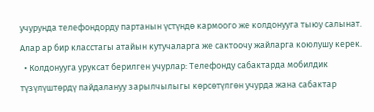учурунда телефондорду партанын үстүндө кармоого же колдонууга тыюу салынат. Алар ар бир класстагы атайын кутучаларга же сактоочу жайларга коюлушу керек.
  • Колдонууга уруксат берилген учурлар: Телефонду сабактарда мобилдик түзүлүштөрдү пайдалануу зарылчылыгы көрсөтүлгөн учурда жана сабактар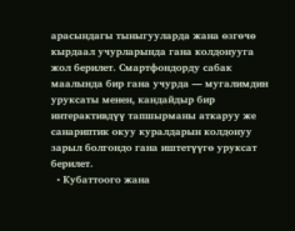арасындагы тыныгууларда жана өзгөчө кырдаал учурларында гана колдонууга жол берилет. Смартфондорду сабак маалында бир гана учурда — мугалимдин уруксаты менен, кандайдыр бир интерактивдүү тапшырманы аткаруу же санариптик окуу куралдарын колдонуу зарыл болгондо гана иштетүүгө уруксат берилет.
  • Кубаттоого жана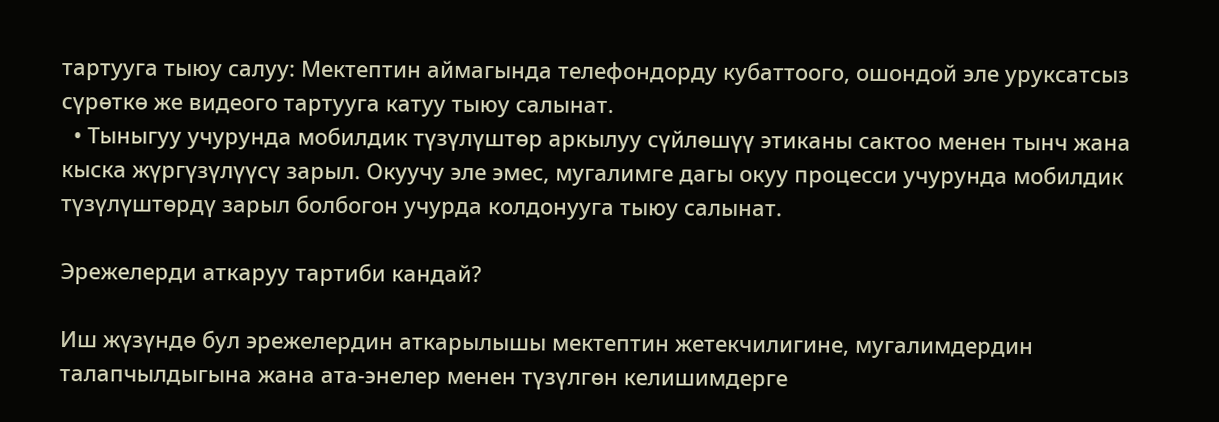тартууга тыюу салуу: Мектептин аймагында телефондорду кубаттоого, ошондой эле уруксатсыз сүрөткө же видеого тартууга катуу тыюу салынат.
  • Тыныгуу учурунда мобилдик түзүлүштөр аркылуу сүйлөшүү этиканы сактоо менен тынч жана кыска жүргүзүлүүсү зарыл. Окуучу эле эмес, мугалимге дагы окуу процесси учурунда мобилдик түзүлүштөрдү зарыл болбогон учурда колдонууга тыюу салынат.

Эрежелерди аткаруу тартиби кандай?

Иш жүзүндө бул эрежелердин аткарылышы мектептин жетекчилигине, мугалимдердин талапчылдыгына жана ата-энелер менен түзүлгөн келишимдерге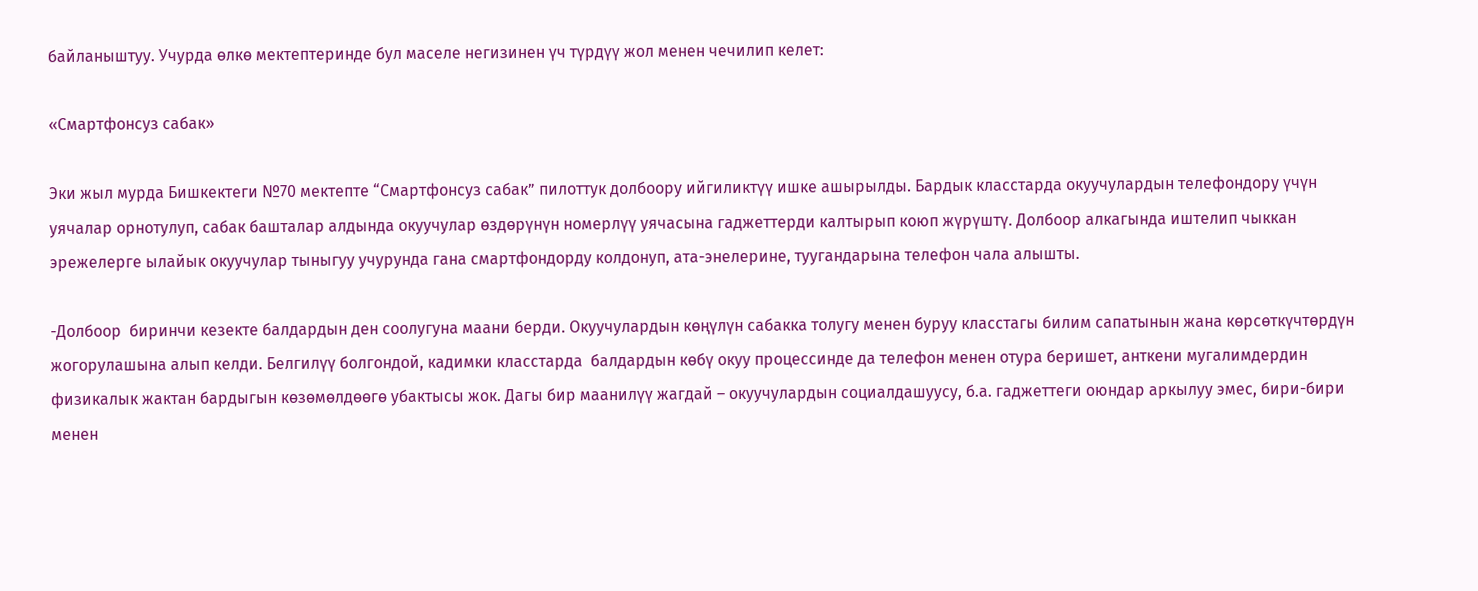байланыштуу. Учурда өлкө мектептеринде бул маселе негизинен үч түрдүү жол менен чечилип келет:

«Смартфонсуз сабак»

Эки жыл мурда Бишкектеги №70 мектепте “Смартфонсуз сабак” пилоттук долбоору ийгиликтүү ишке ашырылды. Бардык класстарда окуучулардын телефондору үчүн уячалар орнотулуп, сабак башталар алдында окуучулар өздөрүнүн номерлүү уячасына гаджеттерди калтырып коюп жүрүштү. Долбоор алкагында иштелип чыккан эрежелерге ылайык окуучулар тыныгуу учурунда гана смартфондорду колдонуп, ата-энелерине, туугандарына телефон чала алышты.

-Долбоор  биринчи кезекте балдардын ден соолугуна маани берди. Окуучулардын көңүлүн сабакка толугу менен буруу класстагы билим сапатынын жана көрсөткүчтөрдүн жогорулашына алып келди. Белгилүү болгондой, кадимки класстарда  балдардын көбү окуу процессинде да телефон менен отура беришет, анткени мугалимдердин физикалык жактан бардыгын көзөмөлдөөгө убактысы жок. Дагы бир маанилүү жагдай – окуучулардын социалдашуусу, б.а. гаджеттеги оюндар аркылуу эмес, бири-бири менен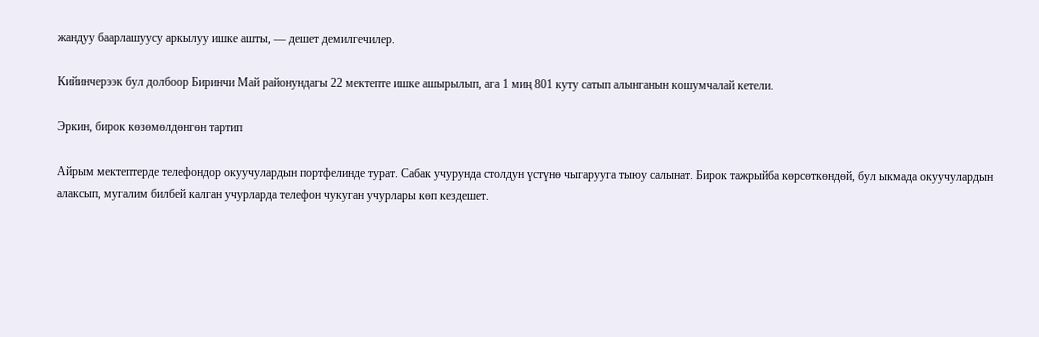жандуу баарлашуусу аркылуу ишке ашты, — дешет демилгечилер.

Кийинчерээк бул долбоор Биринчи Май районундагы 22 мектепте ишке ашырылып, ага 1 миң 801 куту сатып алынганын кошумчалай кетели.

Эркин, бирок көзөмөлдөнгөн тартип

Айрым мектептерде телефондор окуучулардын портфелинде турат. Сабак учурунда столдун үстүнө чыгарууга тыюу салынат. Бирок тажрыйба көрсөткөндөй, бул ыкмада окуучулардын алаксып, мугалим билбей калган учурларда телефон чукуган учурлары көп кездешет.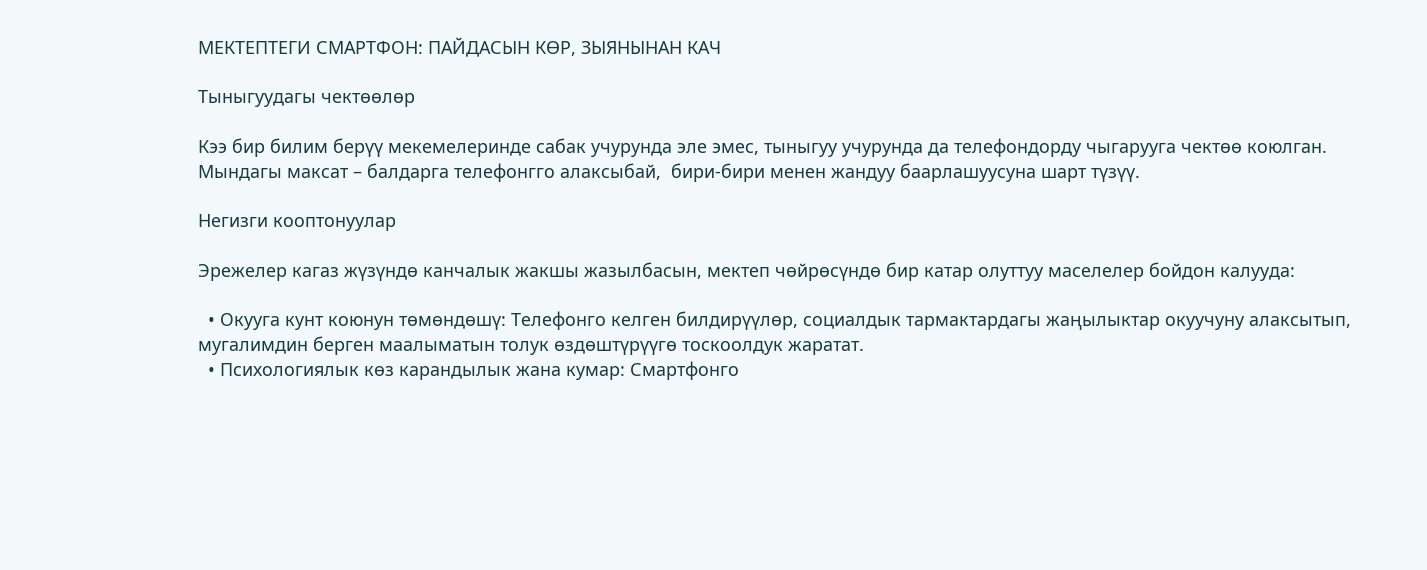МЕКТЕПТЕГИ СМАРТФОН: ПАЙДАСЫН КӨР, ЗЫЯНЫНАН КАЧ

Тыныгуудагы чектөөлөр

Кээ бир билим берүү мекемелеринде сабак учурунда эле эмес, тыныгуу учурунда да телефондорду чыгарууга чектөө коюлган. Мындагы максат – балдарга телефонгго алаксыбай,  бири-бири менен жандуу баарлашуусуна шарт түзүү.

Негизги кооптонуулар

Эрежелер кагаз жүзүндө канчалык жакшы жазылбасын, мектеп чөйрөсүндө бир катар олуттуу маселелер бойдон калууда:

  • Окууга кунт коюнун төмөндөшү: Телефонго келген билдирүүлөр, социалдык тармактардагы жаңылыктар окуучуну алаксытып, мугалимдин берген маалыматын толук өздөштүрүүгө тоскоолдук жаратат.
  • Психологиялык көз карандылык жана кумар: Смартфонго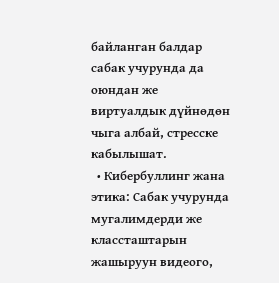байланган балдар сабак учурунда да оюндан же виртуалдык дүйнөдөн чыга албай, стресске кабылышат.
  • Кибербуллинг жана этика: Сабак учурунда мугалимдерди же классташтарын жашыруун видеого,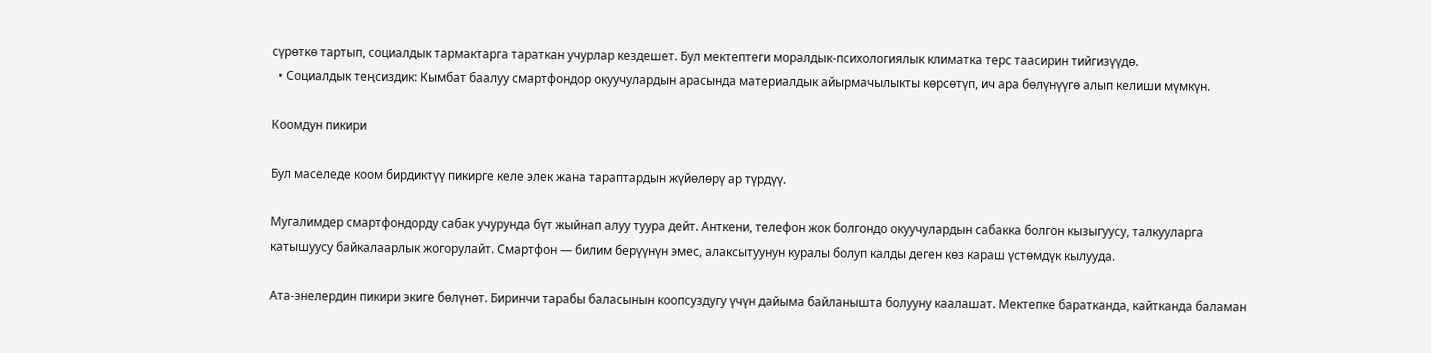сүрөткө тартып, социалдык тармактарга тараткан учурлар кездешет. Бул мектептеги моралдык-психологиялык климатка терс таасирин тийгизүүдө.
  • Социалдык теңсиздик: Кымбат баалуу смартфондор окуучулардын арасында материалдык айырмачылыкты көрсөтүп, ич ара бөлүнүүгө алып келиши мүмкүн.

Коомдун пикири

Бул маселеде коом бирдиктүү пикирге келе элек жана тараптардын жүйөлөрү ар түрдүү.

Мугалимдер смартфондорду сабак учурунда бүт жыйнап алуу туура дейт. Анткени, телефон жок болгондо окуучулардын сабакка болгон кызыгуусу, талкууларга катышуусу байкалаарлык жогорулайт. Смартфон — билим берүүнүн эмес, алаксытуунун куралы болуп калды деген көз караш үстөмдүк кылууда.

Ата-энелердин пикири экиге бөлүнөт. Биринчи тарабы баласынын коопсуздугу үчүн дайыма байланышта болууну каалашат. Мектепке баратканда, кайтканда баламан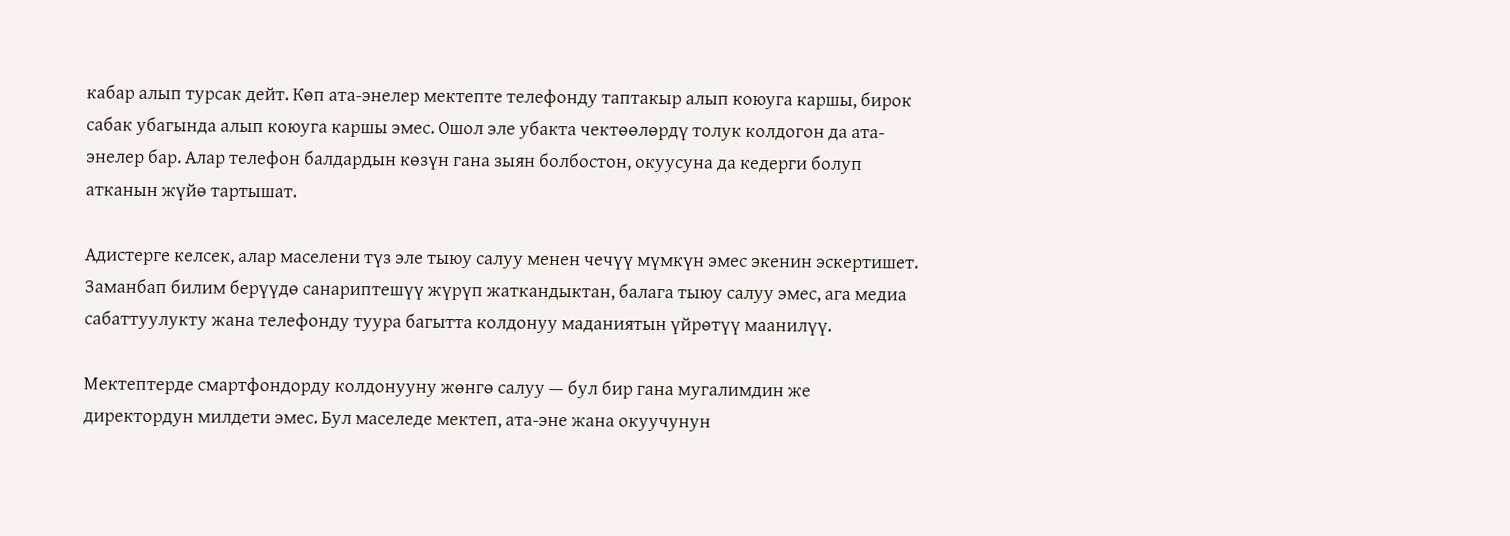кабар алып турсак дейт. Көп ата-энелер мектепте телефонду таптакыр алып коюуга каршы, бирок сабак убагында алып коюуга каршы эмес. Ошол эле убакта чектөөлөрдү толук колдогон да ата-энелер бар. Алар телефон балдардын көзүн гана зыян болбостон, окуусуна да кедерги болуп атканын жүйө тартышат.

Адистерге келсек, алар маселени түз эле тыюу салуу менен чечүү мүмкүн эмес экенин эскертишет. Заманбап билим берүүдө санариптешүү жүрүп жаткандыктан, балага тыюу салуу эмес, ага медиа сабаттуулукту жана телефонду туура багытта колдонуу маданиятын үйрөтүү маанилүү.

Мектептерде смартфондорду колдонууну жөнгө салуу — бул бир гана мугалимдин же директордун милдети эмес. Бул маселеде мектеп, ата-эне жана окуучунун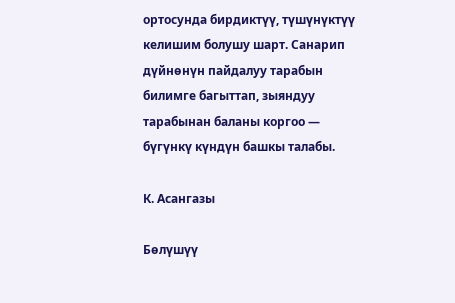ортосунда бирдиктүү, түшүнүктүү келишим болушу шарт. Санарип дүйнөнүн пайдалуу тарабын билимге багыттап, зыяндуу тарабынан баланы коргоо — бүгүнкү күндүн башкы талабы.

К. Асангазы

Бөлүшүү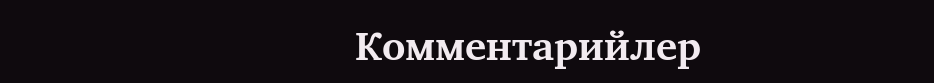Комментарийлер